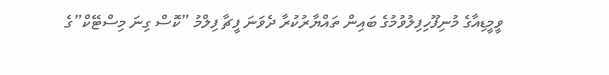ވީމީޑިއާގެ މުނިފޫހިފިލުވުމުގެ ބައިން ތައްޔާރުކުރާ ދެވަނަ ފީޗާ ފިލްމު ”ކޮސް ގިނަ މިސްޓޭކް”ގެ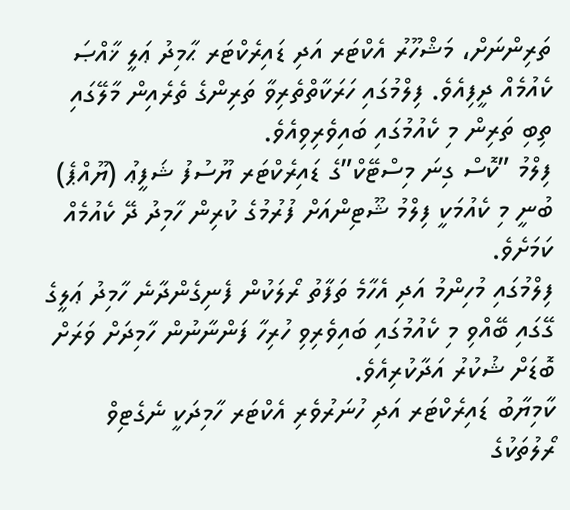ތަރިންނަށް، މަޝްހޫރު އެކްޓަރ އަދި ޑައިރެކްޓަރ ޙާމިދު ޢަލީ ޚާއްޞަ ކެއުމެއް ދީފިއެވެ. ފިލްމުގައި ހަރަކާތްތެރިވާ ތަރިންގެ ތެރެއިން މާލޭގައި ތިބި ތަރިން މި ކެއުމުގައި ބައިވެރިވިއެވެ.
ފިލްމު ”ކޮސް ގިނަ މިސްޓޭކް”ގެ ޑައިރެކްޓަރ ޔޫސުފު ޝަފީޢު (ޔޫއްޕެ) ބުނީ މި ކެއުމަކީ ފިލްމު ޝޫޓިންއަށް ފުރުމުގެ ކުރިން ހާމިދު ދޭ ކެއުމެއް ކަމަށެވެ.
ފިލްމުގައި މުހިންމު އަދި އެހާމެ ތަފާތު ރޯލަކުން ފެނިގެންދާނެ ހާމިދު ޢަލީގެ ގޭގައި ބޭއްވި މި ކެއުމުގައި ބައިވެރިވި ހުރިހާ ފަންނާނުން ހާމިދަށް ވަރަށް ބޮޑަށް ޝުކުރު އަދާކުރިއެވެ.
ކާމިޔާބު ޑައިރެކްޓަރ އަދި ހުނަރުވެރި އެކްޓަރ ހާމިދަކީ ނެގެޓިވް ރޯލުތަކުގެ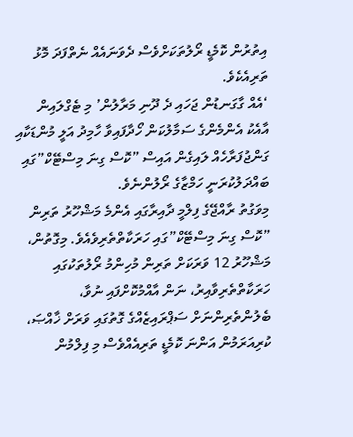އިތުރުން ކޮމެޑީ ރޯލުތަކަށްވެސް ދެވަނައެއް ނެތްފަދަ މޮޅު ތަރިއެކެވެ.
‘އެއް ގާގަނޑުން ޖަހައި ދެ ދޫނި މަރާލުން’ މި ޓެގްލައިން އާއެކު އެންމެންގެ ސަމާލުކަން ހޯދާފައިވާ ހާމިދު އަލީ މުންޑަކާއި ގަންޖުފަރާހެއް ލައިގެން އައިސް ”ކޮސް ގިނަ މިސްޓޭކް”ގައި ބައްދަލުކުރަނީ ހަމްޒާގެ ރޯލުންނެވެ.
މިވަގުތު ރާއްޖޭގެ ފިލްމީ ދާއިރާގައި އެންމެ މަޝްހޫރު ތަރިން ”ކޮސް ގިނަ މިސްޓޭކް”ގައި ހަރަކާތްތެރިވެއެވެ. މިގޮތުން، މަޝްހޫރު 12 ވަރަކަށް ތަރިން މުހިންމު ރޯލުތަކުގައި ހަރަކާތްތެރިވާއިރު، ނަން އާއްމުކޮށްފައި ނުވާ، ބެލުންތެރިންނަށް ސަޕްރައިޒެއްގެ ގޮތުގައި ވަރަށް ޚާއްޞަ، ކުރިއަރަމުން އަންނަ ކޮމެޑީ ތަރިއެއްވެސް މި ފިލްމުން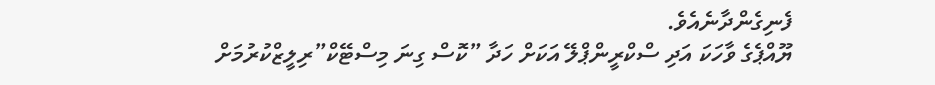ފެނިގެންދާނެއެވެ.
ޔޫއްޕެގެ ވާހަކަ އަދި ސްކްރީންޕްލޭ އަކަށް ހަދާ ”ކޮސް ގިނަ މިސްޓޭކް”ރިލީޒްކުރުމަށް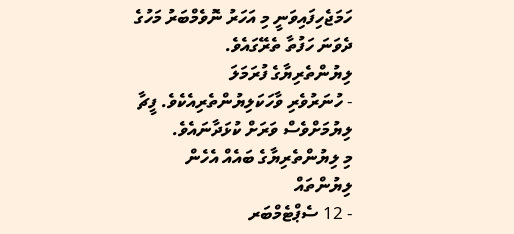ހަމަޖެހިފައިވަނީ މި އަހަރު ނޮވެމްބަރު މަހުގެ ދެވަނަ ހަފުތާ ތެރޭގައެވެ.
ލިޔުންތެރިޔާގެ ފުރަމަލަ
- ހުނަރުވެރި ވާހަކަލިޔުންތެރިއެކެވެ. ފީޗާ ލިޔުމަށްވެސް ވަރަށް ކުޅަދާނައެވެ.
މި ލިޔުންތެރިޔާގެ ބައެއް އެހެން ލިޔުންތައް
- 12 ސެޕްޓެމްބަރ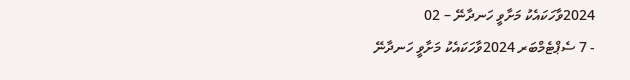2024ވާހަކައެކު މަށާވީ ހަނދާނޭ – 02
- 7 ސެޕްޓެމްބަރ 2024ވާހަކައެކު މަށާވީ ހަނދާނޭ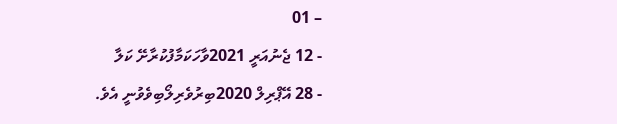– 01
- 12 ޖެނުއަރީ 2021ވާހަކަމާފުކުރާށޭ ކަލާ
- 28 އޭޕްރިލް 2020ބިރުވެރިލޯބިވެވުނީ އެވެ.